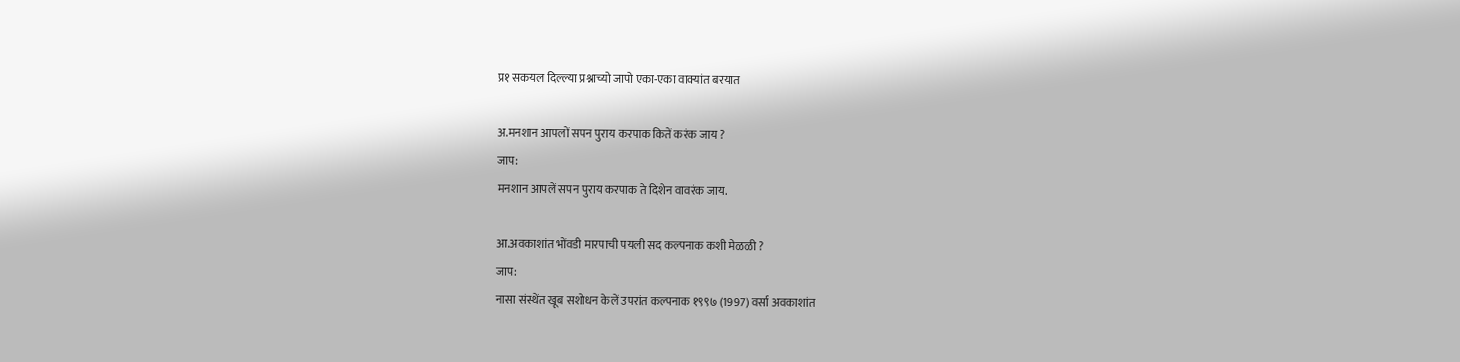प्र१ सकयल दिल्ल्या प्रश्नाच्यो जापो एका-एका वाक्यांत बरयात

अ.मनशान आपलों सपन पुराय करपाक कितें करंक जाय ?
जाप:
मनशान आपलें सपन पुराय करपाक ते दिशेन वावरंक जाय.

आ.अवकाशांत भोंवडी मारपाची पयली सद कल्पनाक कशी मेळळी ?
जाप:
नासा संस्थेंत खूब सशोधन केलें उपरांत कल्पनाक १९९७ (1997) वर्सा अवकाशांत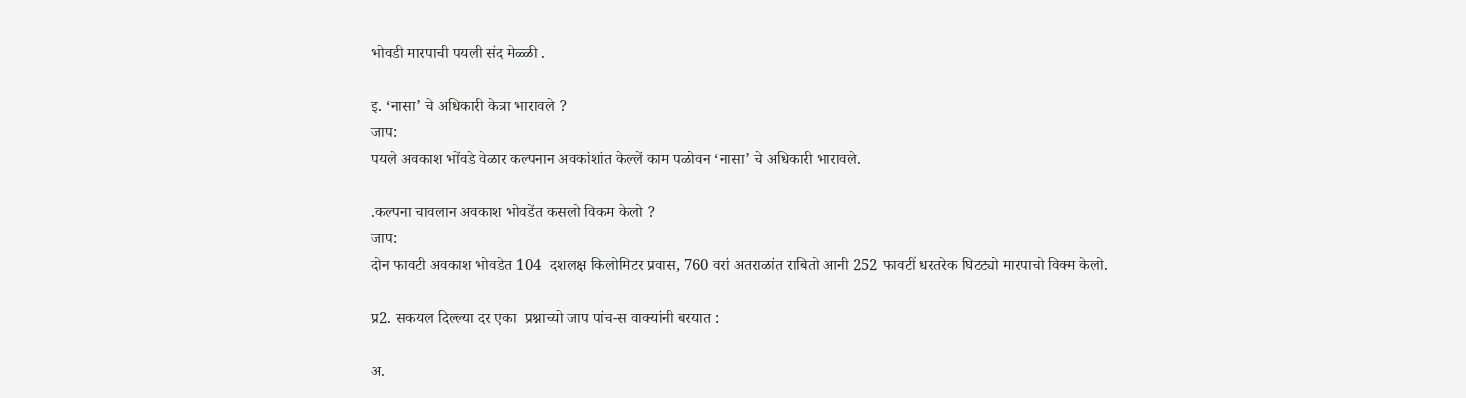भोवडी मारपाची पयली संद मेळ्ळी .

इ. ‘नासा’ चे अधिकारी केत्रा भारावले ?
जाप:
पयले अवकाश भोंवडे वेळार कल्पनान अवकांशांत केल्लें काम पळोवन ‘नासा’ चे अधिकारी भारावले.

.कल्पना चावलान अवकाश भोवडेंत कसलो विकम केलो ?
जाप:
दोन फावटी अवकाश भोवडेत 104  दशलक्ष किलोमिटर प्रवास, 760 वरां अतराळांत राबितो आनी 252 फावटीं धरतरेक घिटट्यो मारपाचो विक्म केलो.

प्र2. सकयल दिल्ल्या दर एका  प्रश्नाच्यो जाप पांच-स वाक्यांनी बरयात :

अ.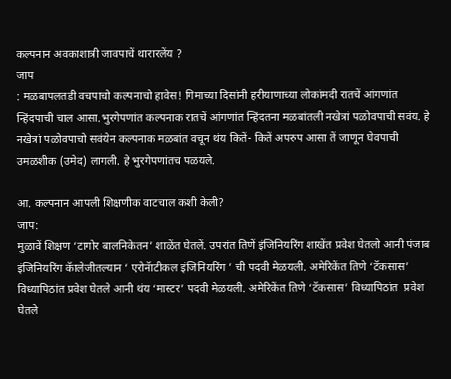कल्पनान अवकाशात्री जावपाचें थारारलेंय ?
जाप
: मळबापलतडी वचपाचो कल्पनाचो हावेस! गिमाच्या दिसांनी हरीयाणाच्या लोकांमदी रातचें आंगणांत न्हिंदपाची चाल आसा.भुरगेपणांत कल्पनाक रातचें आंगणांत न्हिंदतना मळबांतली नखेत्रां पळोवपाची सवंय. हे नखेत्रां पळोवपाचो सवंयेन कल्पनाक मळबांत वचून थंय कितें- कितें अपरुप आसा तें जाणून घेवपाची उमळशीक (उमेद) लागली. हे भुरगेपणांतच पळयले.

आ. कल्पनान आपली शिक्षणीक वाटचाल कशी केली?
जाप:
मुळावें शिक्षण ‘टागोर बालनिकेतन’ शाळेंत घेतलें. उपरांत तिणें इंजिनियरिंग शाखेंत प्रवेश घेतलो आनी पंजाब इंजिनियरिंग कॅालेजीतल्यान ‘ एरोनॅाटीकल इंजिनियरिंग ’ ची पदवी मेळयली. अमेरिकेंत तिणे ‘टॅकसास’ विध्यापिठांत प्रवेश घेतले आनी थंय ‘मास्टर’ पदवी मेळयली. अमेरिकेंत तिणे ‘टॅकसास’ विध्यापिठांत  प्रवेश घेतले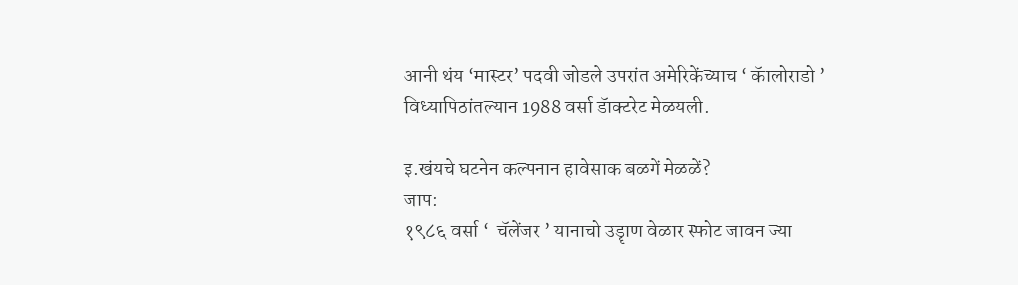आनी थंय ‘मास्टर’ पदवी जोडले उपरांत अमेरिकेंच्याच ‘ कॅालोराडो ’ विध्यापिठांतल्यान 1988 वर्सा डॅाक्टरेट मेळयली.

इ.खंयचे घटनेन कल्पनान हावेसाक बळगें मेळळें?
जाप:
१९८६ वर्सा ‘  चॅलेंजर ’ यानाचो उडॄाण वेळार स्फोट जावन ज्या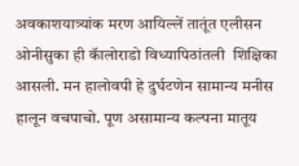अवकाशयात्र्यांक मरण आयिल्लें तातूंत एलीसन ओनीसुका ही कॅालोराडो विध्यापिठांतली  शिक्षिका आसली. मन हालोवपी हे दुर्घटणेन सामान्य मनीस हालून वचपाचो. पूण असामान्य कल्पना मातूय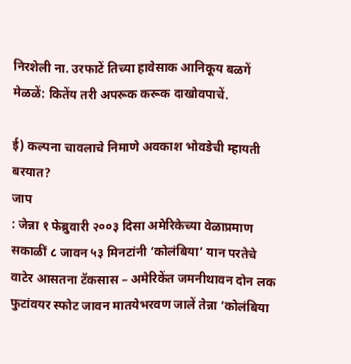निरशेली ना. उरफाटें तिच्या हावेसाक आनिकूय बळगें मेळळें: कितेंय तरी अपरूक करूक दाखोवपाचें.

ई) कल्पना चावलाचे निमाणे अवकाश भोवडेची म्हायती बरयात?
जाप
: जेन्ना १ फेब्रुवारी २००३ दिसा अमेरिकेच्या वेळाप्रमाण सकाळीं ८ जावन ५३ मिनटांनी ‘कोलंबिया’ यान परतेचे वाटेर आसतना टॅकसास – अमेरिकेंत जमनीथावन दोन लक फुटांवयर स्फोट जावन मातयेभरवण जालें तेन्ना ‘कोलंबिया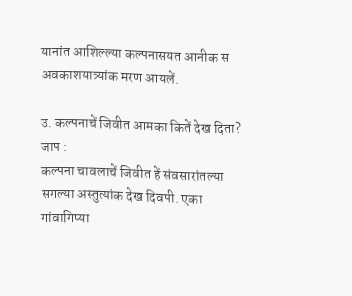यानांत आशिल्ल्या कल्पनासयत आनीक स अवकाशयात्र्यांक मरण आयलें.

उ. कल्पनाचें जिवीत आमका कितें देख दिता?
जाप :
कल्पना चावलाचें जिवीत हें संवसारांतल्या सगल्या अस्तुत्यांक देख दिवपी. एका गांवागिप्या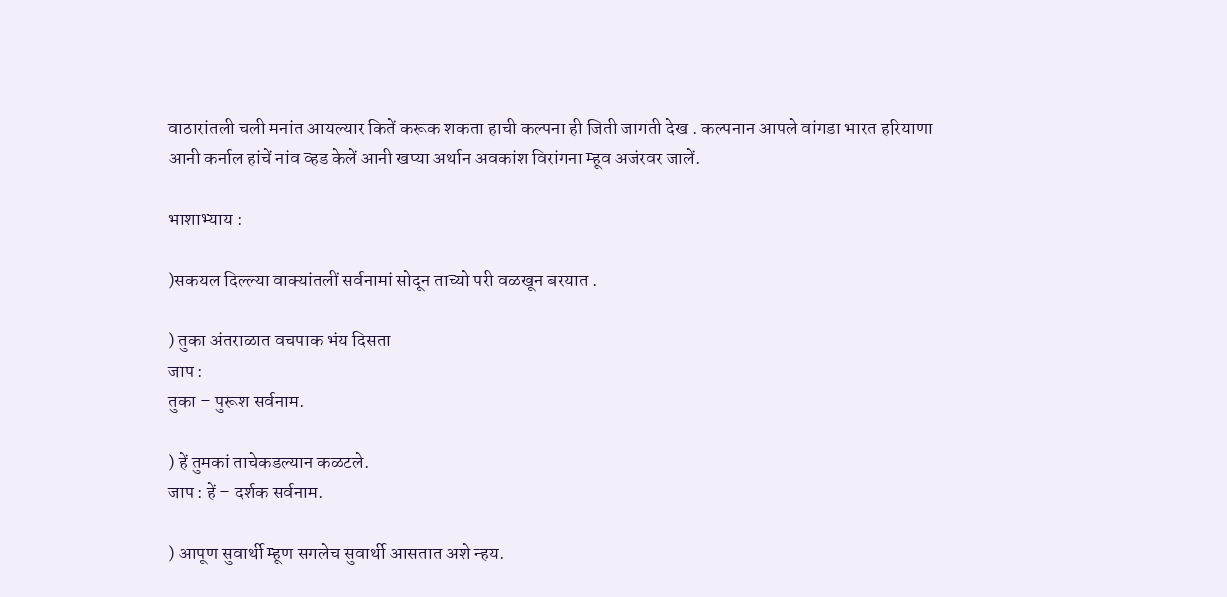वाठारांतली चली मनांत आयल्यार कितें करूक शकता हाची कल्पना ही जिती जागती देख . कल्पनान आपले वांगडा भारत हरियाणा आनी कर्नाल हांचें नांव व्हड केलें आनी खप्या अर्थान अवकांश विरांगना म्हूव अजंरवर जालें.

भाशाभ्याय :

)सकयल दिल्ल्या वाक्यांतलीं सर्वनामां सोदून ताच्यो परी वळखून बरयात .

) तुका अंतराळात वचपाक भंय दिसता
जाप :
तुका – पुरूश सर्वनाम.

) हें तुमकां ताचेकडल्यान कळटले.
जाप : हें – दर्शक सर्वनाम.

) आपूण सुवार्थी म्हूण सगलेच सुवार्थी आसतात अशे न्हय.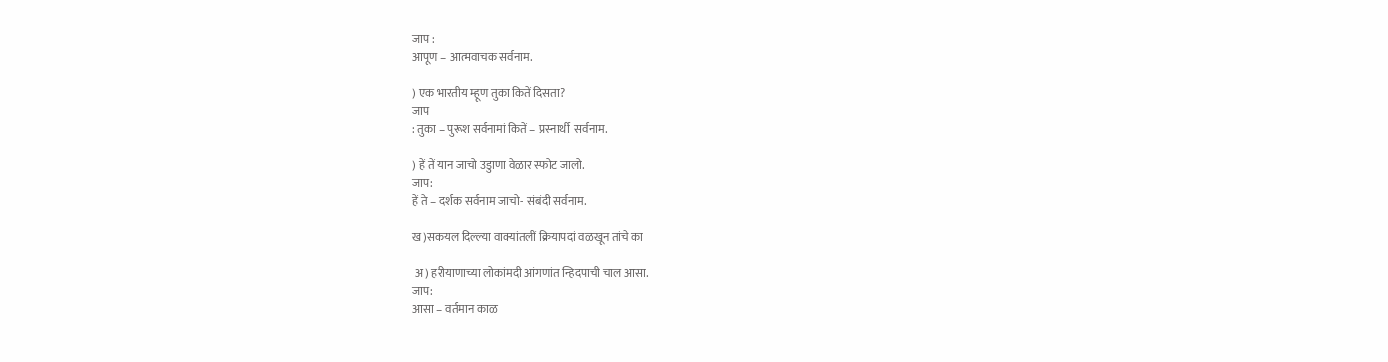जाप :
आपूण – आत्मवाचक सर्वनाम.

) एक भारतीय म्हूण तुका कितें दिसता?
जाप
: तुका – पुरूश सर्वनामां कितें – प्रस्नार्थी  सर्वनाम.

) हें तें यान जाचो उडुाणा वेळार स्फोट जालो.
जाप:
हें ते – दर्शक सर्वनाम जाचो- संबंदी सर्वनाम.

ख)सकयल दिल्ल्या वाक्यांतलीं क्रियापदां वळखून तांचे का

 अ) हरीयाणाच्या लोकांमदी आंगणांत न्हिदपाची चाल आसा.
जाप:
आसा – वर्तमान काळ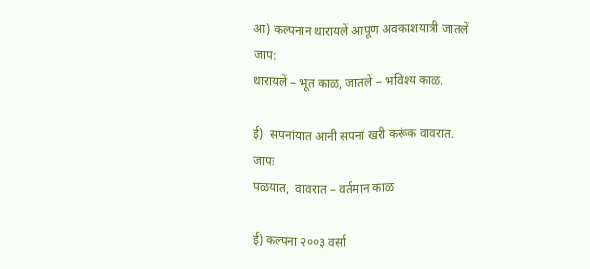आ) कल्पनान थारायलें आपूण अवकाशयात्री जातलें
जाप:
थारायलें – भूत काळ, जातलें – भविश्य काळ.

ई)  सपनांयात आनी सपनां खरी करूंक वावरात.
जापः
पळयात,  वावरात – वर्तमान काळ

ई) कल्पना २००३ वर्सा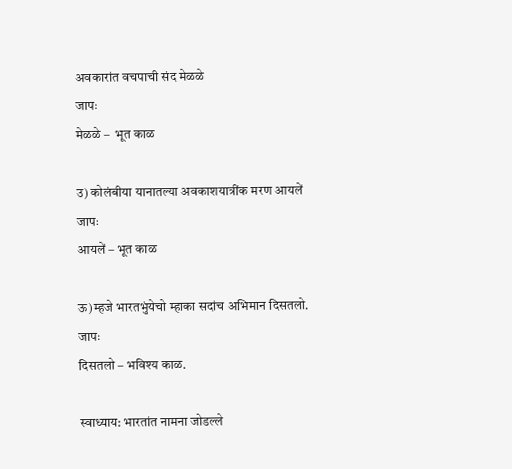अवकारांत वचपाची संद मेळळे
जापः
मेळळे –  भूत काळ

उ) कोलंबीया यानातल्या अवकाशयात्रींक मरण आयलें
जापः
आयलें – भूत काळ

ऊ)म्हजे भारतभुंयेचो म्हाका सदांच अभिमान दिसतलो.
जापः
दिसतलो – भविश्य काळ.

स्वाध्याय: भारतांत नामना जोडल्ले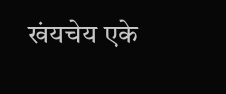खंयचेय एके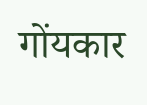गोंयकार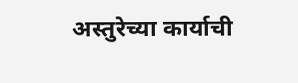अस्तुरेच्या कार्याची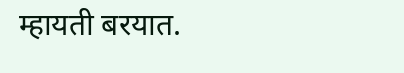म्हायती बरयात.